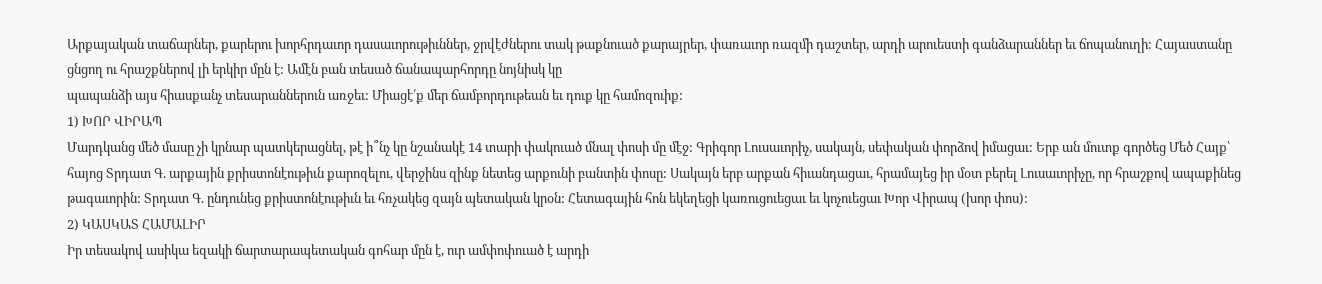Արքայական տաճարներ, քարերու խորհրդաւոր դասաւորութիւններ, ջրվէժներու տակ թաքնուած քարայրեր, փառաւոր ռազմի դաշտեր, արդի արուեստի գանձարաններ եւ ճոպանուղի: Հայաստանը ցնցող ու հրաշքներով լի երկիր մըն է: Ամէն բան տեսած ճանապարհորդը նոյնիսկ կը
պապանձի այս հիասքանչ տեսարաններուն առջեւ: Միացէ՛ք մեր ճամբորդութեան եւ դուք կը համոզուիք:
1) ԽՈՐ ՎԻՐԱՊ
Մարդկանց մեծ մասը չի կրնար պատկերացնել, թէ ի՞նչ կը նշանակէ 14 տարի փակուած մնալ փոսի մը մէջ: Գրիգոր Լուսաւորիչ, սակայն, սեփական փորձով իմացաւ: Երբ ան մուտք գործեց Մեծ Հայք՝ հայոց Տրդատ Գ. արքային քրիստոնէութիւն քարոզելու, վերջինս զինք նետեց արքունի բանտին փոսը: Սակայն երբ արքան հիւանդացաւ, հրամայեց իր մօտ բերել Լուսաւորիչը, որ հրաշքով ապաքինեց թագաւորին: Տրդատ Գ. ընդունեց քրիստոնէութիւն եւ հռչակեց զայն պետական կրօն: Հետագային հոն եկեղեցի կառուցուեցաւ եւ կոչուեցաւ Խոր Վիրապ (խոր փոս):
2) ԿԱՍԿԱՏ ՀԱՄԱԼԻՐ
Իր տեսակով ասիկա եզակի ճարտարապետական գոհար մըն է, ուր ամփոփուած է արդի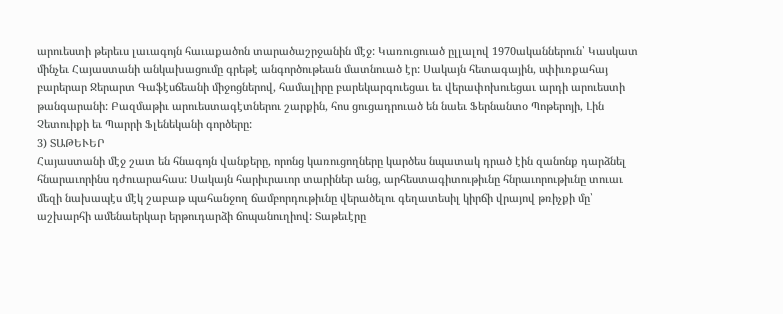արուեստի թերեւս լաւագոյն հաւաքածոն տարածաշրջանին մէջ: Կառուցուած ըլլալով 1970ականներուն՝ Կասկատ մինչեւ Հայաստանի անկախացումը գրեթէ անգործութեան մատնուած էր: Սակայն հետագային, սփիւռքահայ բարերար Ջերարտ Գաֆէսճեանի միջոցներով, համալիրը բարեկարգուեցաւ եւ վերափոխուեցաւ արդի արուեստի թանգարանի: Բազմաթիւ արուեստագէտներու շարքին, հոս ցուցադրուած են նաեւ Ֆերնանտօ Պոթերոյի, Լին Չետուիքի եւ Պարրի Ֆլենեկանի գործերը:
3) ՏԱԹԵՒԵՐ
Հայաստանի մէջ շատ են հնագոյն վանքերը, որոնց կառուցողները կարծես նպատակ դրած էին զանոնք դարձնել հնարաւորինս դժուարահաս: Սակայն հարիւրաւոր տարիներ անց, արհեստագիտութիւնը հնրաւորութիւնը տուաւ մեզի նախապէս մէկ շաբաթ պահանջող ճամբորդութիւնը վերածելու գեղատեսիլ կիրճի վրայով թռիչքի մը՝ աշխարհի ամենաերկար երթուդարձի ճոպանուղիով: Տաթեւէրը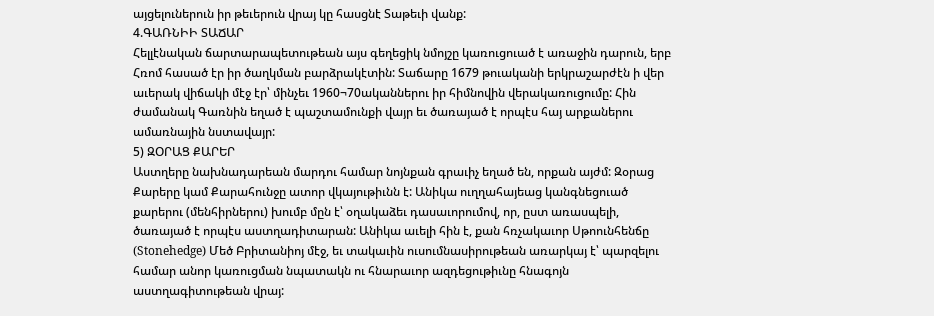այցելուներուն իր թեւերուն վրայ կը հասցնէ Տաթեւի վանք:
4.ԳԱՌՆԻԻ ՏԱՃԱՐ
Հելլէնական ճարտարապետութեան այս գեղեցիկ նմոյշը կառուցուած է առաջին դարուն, երբ Հռոմ հասած էր իր ծաղկման բարձրակէտին: Տաճարը 1679 թուականի երկրաշարժէն ի վեր աւերակ վիճակի մէջ էր՝ մինչեւ 1960¬70ականներու իր հիմնովին վերակառուցումը: Հին ժամանակ Գառնին եղած է պաշտամունքի վայր եւ ծառայած է որպէս հայ արքաներու ամառնային նստավայր:
5) ԶՕՐԱՑ ՔԱՐԵՐ
Աստղերը նախնադարեան մարդու համար նոյնքան գրաւիչ եղած են, որքան այժմ: Զօրաց Քարերը կամ Քարահունջը ատոր վկայութիւնն է: Անիկա ուղղահայեաց կանգնեցուած քարերու (մենհիրներու) խումբ մըն է՝ օղակաձեւ դասաւորումով, որ, ըստ առասպելի, ծառայած է որպէս աստղադիտարան: Անիկա աւելի հին է, քան հռչակաւոր Սթոունհենճը (Stonehedge) Մեծ Բրիտանիոյ մէջ, եւ տակաւին ուսումնասիրութեան առարկայ է՝ պարզելու համար անոր կառուցման նպատակն ու հնարաւոր ազդեցութիւնը հնագոյն աստղագիտութեան վրայ: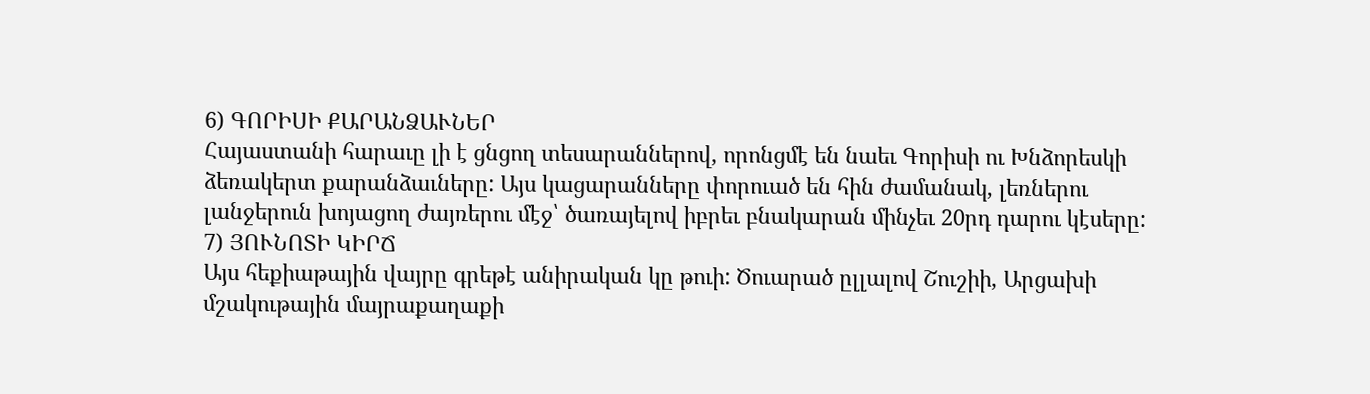6) ԳՈՐԻՍԻ ՔԱՐԱՆՁԱՒՆԵՐ
Հայաստանի հարաւը լի է ցնցող տեսարաններով, որոնցմէ են նաեւ Գորիսի ու Խնձորեսկի ձեռակերտ քարանձաւները: Այս կացարանները փորուած են հին ժամանակ, լեռներու լանջերուն խոյացող ժայռերու մէջ՝ ծառայելով իբրեւ բնակարան մինչեւ 20րդ դարու կէսերը:
7) ՅՈՒՆՈՏԻ ԿԻՐՃ
Այս հեքիաթային վայրը գրեթէ անիրական կը թուի: Ծուարած ըլլալով Շուշիի, Արցախի մշակութային մայրաքաղաքի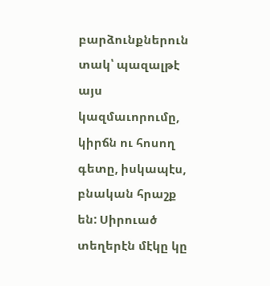բարձունքներուն տակ՝ պազալթէ այս կազմաւորումը, կիրճն ու հոսող գետը, իսկապէս, բնական հրաշք են: Սիրուած տեղերէն մէկը կը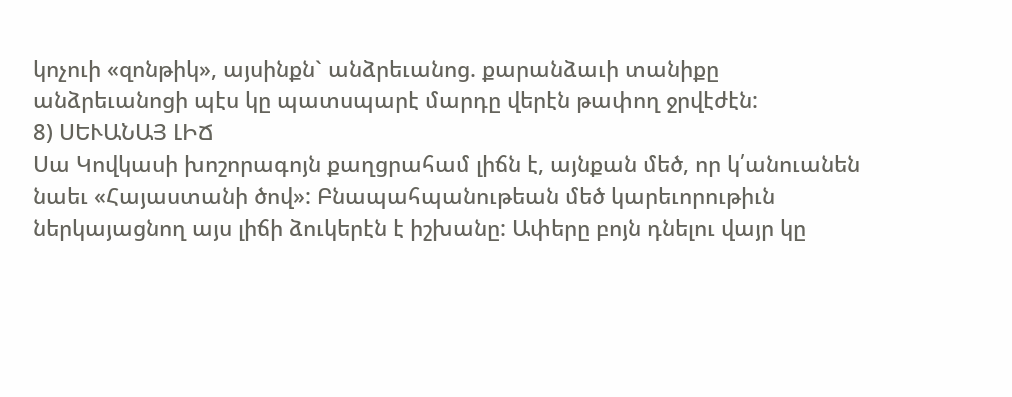կոչուի «զոնթիկ», այսինքն` անձրեւանոց. քարանձաւի տանիքը անձրեւանոցի պէս կը պատսպարէ մարդը վերէն թափող ջրվէժէն:
8) ՍԵՒԱՆԱՅ ԼԻՃ
Սա Կովկասի խոշորագոյն քաղցրահամ լիճն է, այնքան մեծ, որ կ՛անուանեն նաեւ «Հայաստանի ծով»: Բնապահպանութեան մեծ կարեւորութիւն ներկայացնող այս լիճի ձուկերէն է իշխանը: Ափերը բոյն դնելու վայր կը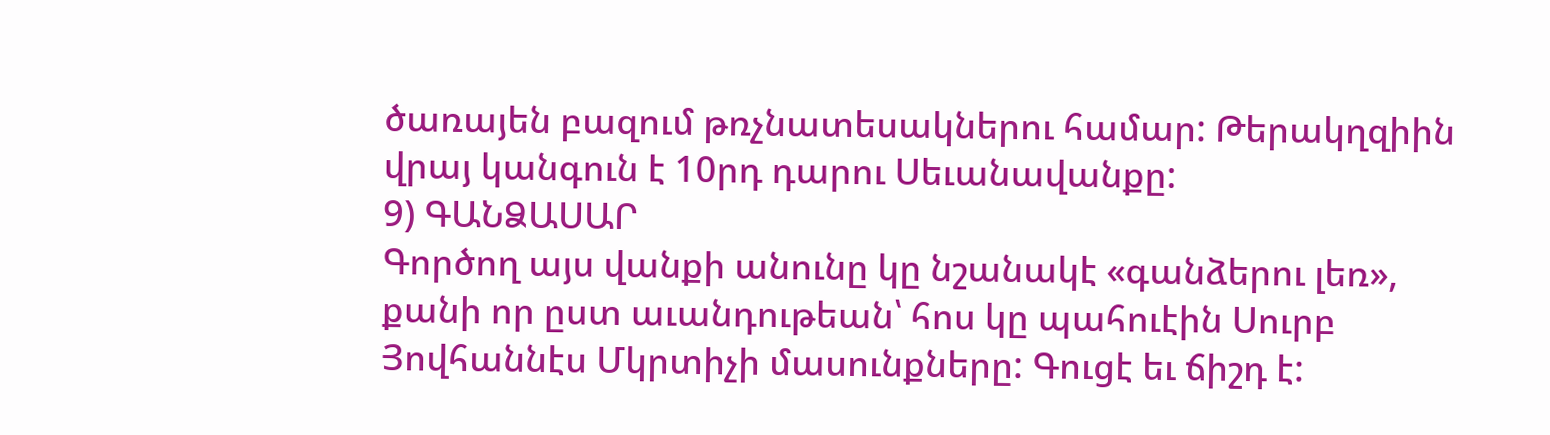ծառայեն բազում թռչնատեսակներու համար: Թերակղզիին վրայ կանգուն է 10րդ դարու Սեւանավանքը:
9) ԳԱՆՁԱՍԱՐ
Գործող այս վանքի անունը կը նշանակէ «գանձերու լեռ», քանի որ ըստ աւանդութեան՝ հոս կը պահուէին Սուրբ Յովհաննէս Մկրտիչի մասունքները: Գուցէ եւ ճիշդ է: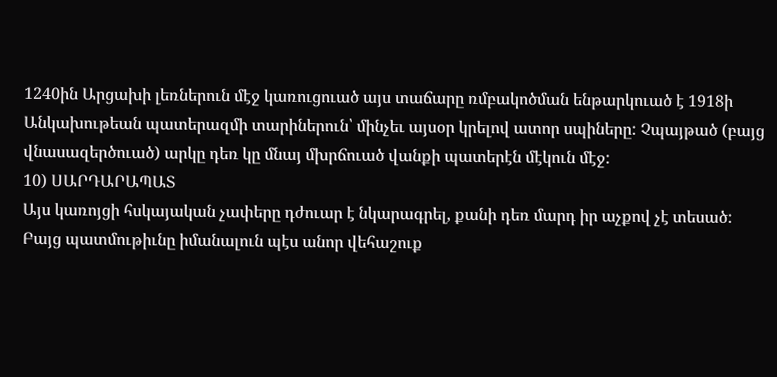1240ին Արցախի լեռներուն մէջ կառուցուած այս տաճարը ռմբակոծման ենթարկուած է 1918ի Անկախութեան պատերազմի տարիներուն՝ մինչեւ այսօր կրելով ատոր սպիները: Չպայթած (բայց վնասազերծուած) արկը դեռ կը մնայ մխրճուած վանքի պատերէն մէկուն մէջ:
10) ՍԱՐԴԱՐԱՊԱՏ
Այս կառոյցի հսկայական չափերը դժուար է նկարագրել, քանի դեռ մարդ իր աչքով չէ տեսած: Բայց պատմութիւնը իմանալուն պէս անոր վեհաշուք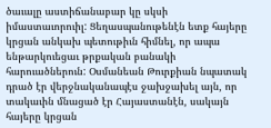ծաւալը աստիճանաբար կը սկսի իմաստաւորուիլ: Ցեղասպանութենէն ետք հայերը կրցան անկախ պետութիւն հիմնել, որ ապա ենթարկուեցաւ թրքական բանակի հարուածներուն: Օսմանեան Թուրքիան նպատակ դրած էր վերջնականապէս ջախջախել այն, որ տակաւին մնացած էր Հայաստանէն, սակայն հայերը կրցան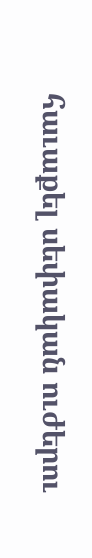հաւաքել սեփական ուժերու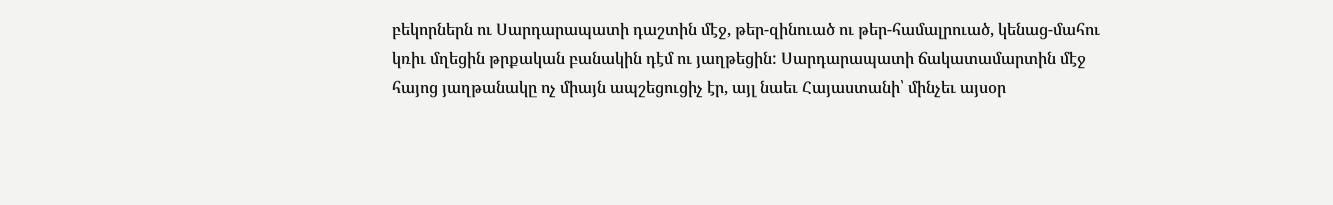բեկորներն ու Սարդարապատի դաշտին մէջ, թեր-զինուած ու թեր-համալրուած, կենաց-մահու կռիւ մղեցին թրքական բանակին դէմ ու յաղթեցին: Սարդարապատի ճակատամարտին մէջ հայոց յաղթանակը ոչ միայն ապշեցուցիչ էր, այլ նաեւ Հայաստանի՝ մինչեւ այսօր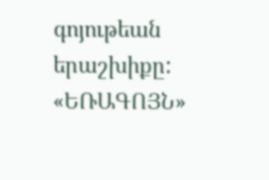գոյութեան երաշխիքը:
«ԵՌԱԳՈՅՆ»